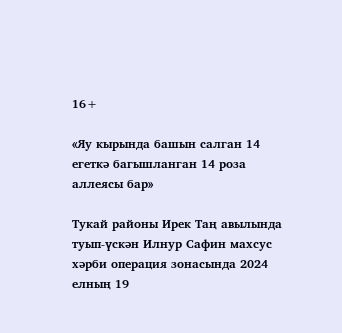16+

«Яу кырында башын салган 14 егеткә багышланган 14 роза аллеясы бар»

Тукай районы Ирек Таң авылында туып-үскән Илнур Сафин махсус хәрби операция зонасында 2024 елның 19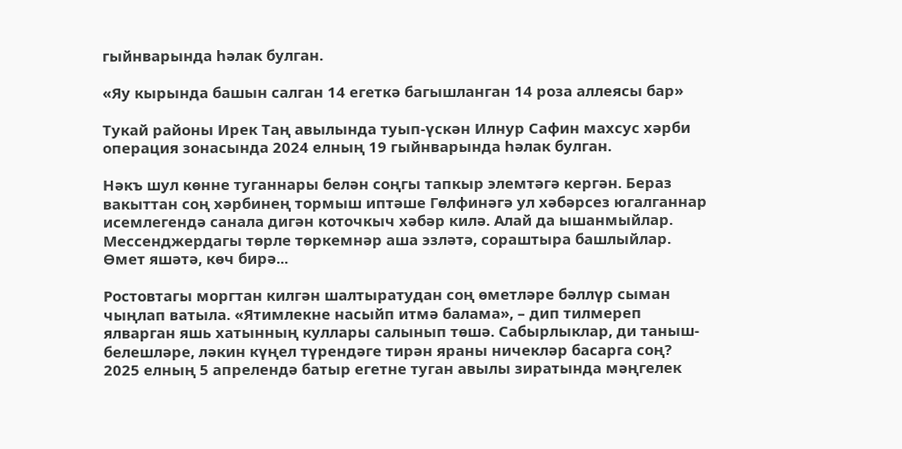гыйнварында һәлак булган.

«Яу кырында башын салган 14 егеткә багышланган 14 роза аллеясы бар»

Тукай районы Ирек Таң авылында туып-үскән Илнур Сафин махсус хәрби операция зонасында 2024 елның 19 гыйнварында һәлак булган.

Нәкъ шул көнне туганнары белән соңгы тапкыр элемтәгә кергән. Бераз вакыттан соң хәрбинең тормыш иптәше Гөлфинәгә ул хәбәрсез югалганнар исемлегендә санала дигән коточкыч хәбәр килә. Алай да ышанмыйлар. Мессенджердагы төрле төркемнәр аша эзләтә, сораштыра башлыйлар. Өмет яшәтә, көч бирә...

Ростовтагы моргтан килгән шалтыратудан соң өметләре бәллүр сыман чыңлап ватыла. «Ятимлекне насыйп итмә балама», – дип тилмереп ялварган яшь хатынның куллары салынып төшә. Сабырлыклар, ди таныш-белешләре, ләкин күңел түрендәге тирән яраны ничекләр басарга соң? 2025 елның 5 апрелендә батыр егетне туган авылы зиратында мәңгелек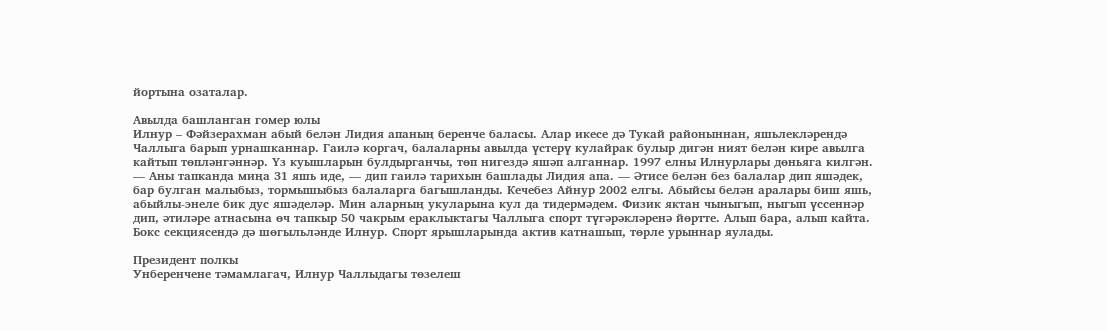йортына озаталар.

Авылда башланган гомер юлы
Илнур – Фәйзерахман абый белән Лидия апаның беренче баласы. Алар икесе дә Тукай районыннан, яшьлекләрендә Чаллыга барып урнашканнар. Гаилә коргач, балаларны авылда үстерү кулайрак булыр дигән ният белән кире авылга кайтып төпләнгәннәр. Үз куышларын булдырганчы, төп нигездә яшәп алганнар. 1997 елны Илнурлары дөньяга килгән.
— Аны тапканда миңа 31 яшь иде, — дип гаилә тарихын башлады Лидия апа. — Әтисе белән без балалар дип яшәдек, бар булган малыбыз, тормышыбыз балаларга багышланды. Кечебез Айнур 2002 елгы. Абыйсы белән аралары биш яшь, абыйлы-энеле бик дус яшәделәр. Мин аларның укуларына кул да тидермәдем. Физик яктан чыныгып, ныгып үссеннәр дип, әтиләре атнасына өч тапкыр 50 чакрым ераклыктагы Чаллыга спорт түгәрәкләренә йөртте. Алып бара, алып кайта. Бокс секциясендә дә шөгыльләнде Илнур. Спорт ярышларында актив катнашып, төрле урыннар яулады.

Президент полкы
Унберенчене тәмамлагач, Илнур Чаллыдагы төзелеш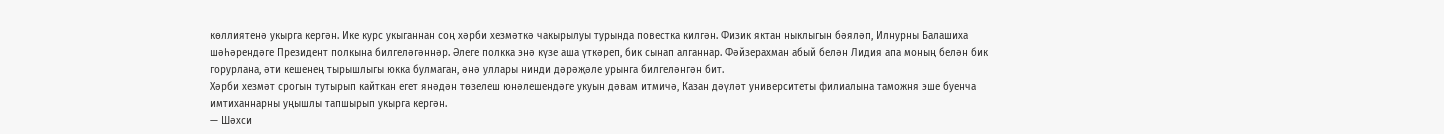көллиятенә укырга кергән. Ике курс укыганнан соң хәрби хезмәткә чакырылуы турында повестка килгән. Физик яктан ныклыгын бәяләп, Илнурны Балашиха шәһәрендәге Президент полкына билгеләгәннәр. Әлеге полкка энә күзе аша үткәреп, бик сынап алганнар. Фәйзерахман абый белән Лидия апа моның белән бик горурлана, әти кешенең тырышлыгы юкка булмаган, әнә уллары нинди дәрәҗәле урынга билгеләнгән бит.
Хәрби хезмәт срогын тутырып кайткан егет янәдән төзелеш юнәлешендәге укуын дәвам итмичә, Казан дәүләт университеты филиалына таможня эше буенча имтиханнарны уңышлы тапшырып укырга кергән.
— Шәхси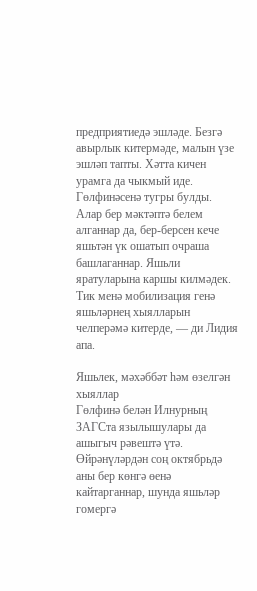предприятиедә эшләде. Безгә авырлык китермәде, малын үзе эшләп тапты. Хәтта кичен урамга да чыкмый иде. Гөлфинәсенә тугры булды. Алар бер мәктәптә белем алганнар да, бер-берсен кече яшьтән үк ошатып очраша башлаганнар. Яшьли яратуларына каршы килмәдек. Тик менә мобилизация генә яшьләрнең хыялларын челперәмә китерде, — ди Лидия апа.

Яшьлек, мәхәббәт һәм өзелгән хыяллар
Гөлфинә белән Илнурның ЗАГСта язылышулары да ашыгыч рәвештә үтә. Өйрәнүләрдән соң октябрьдә аны бер көнгә өенә кайтарганнар, шунда яшьләр гомергә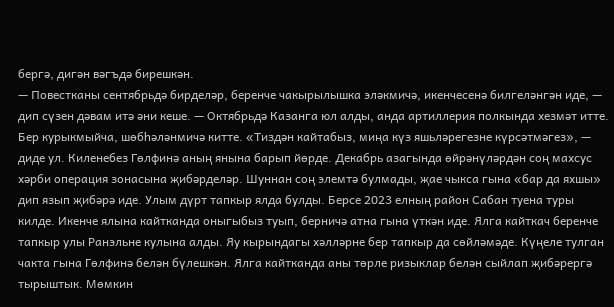бергә, дигән вәгъдә бирешкән.
— Повестканы сентябрьдә бирделәр, беренче чакырылышка эләкмичә, икенчесенә билгеләнгән иде, — дип сүзен дәвам итә әни кеше. — Октябрьдә Казанга юл алды, анда артиллерия полкында хезмәт итте. Бер курыкмыйча, шөбһәләнмичә китте. «Тиздән кайтабыз, миңа күз яшьләрегезне күрсәтмәгез», — диде ул. Киленебез Гөлфинә аның янына барып йөрде. Декабрь азагында өйрәнүләрдән соң махсус хәрби операция зонасына җибәрделәр. Шуннан соң элемтә булмады, җае чыкса гына «бар да яхшы» дип язып җибәрә иде. Улым дүрт тапкыр ялда булды. Берсе 2023 елның район Сабан туена туры килде. Икенче ялына кайтканда оныгыбыз туып, берничә атна гына үткән иде. Ялга кайткач беренче тапкыр улы Ранэльне кулына алды. Яу кырындагы хәлләрне бер тапкыр да сөйләмәде. Күңеле тулган чакта гына Гөлфинә белән бүлешкән. Ялга кайтканда аны төрле ризыклар белән сыйлап җибәрергә тырыштык. Мөмкин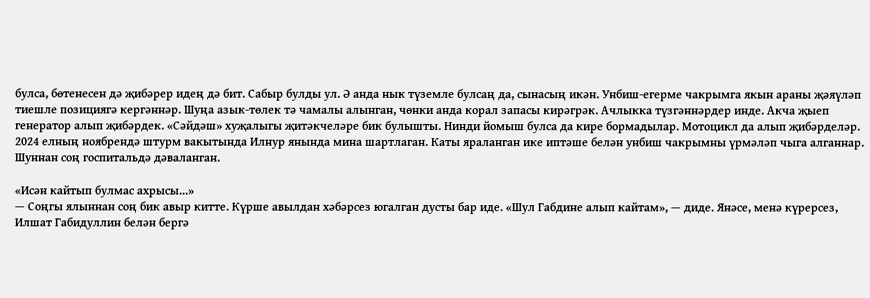булса, бөтенесен дә җибәрер идең дә бит. Сабыр булды ул. Ә анда нык түземле булсаң да, сынасың икән. Унбиш-егерме чакрымга якын араны җәяүләп тиешле позициягә кергәннәр. Шуңа азык-төлек тә чамалы алынган, чөнки анда корал запасы кирәгрәк. Ачлыкка түзгәннәрдер инде. Акча җыеп генератор алып җибәрдек. «Сәйдәш» хуҗалыгы җитәкчеләре бик булышты. Нинди йомыш булса да кире бормадылар. Мотоцикл да алып җибәрделәр.
2024 елның ноябрендә штурм вакытында Илнур янында мина шартлаган. Каты яраланган ике иптәше белән унбиш чакрымны үрмәләп чыга алганнар. Шуннан соң госпитальдә дәваланган.

«Исән кайтып булмас ахрысы...»
— Соңгы ялыннан соң бик авыр китте. Күрше авылдан хәбәрсез югалган дусты бар иде. «Шул Габдине алып кайтам», — диде. Янәсе, менә күрерсез, Илшат Габидуллин белән бергә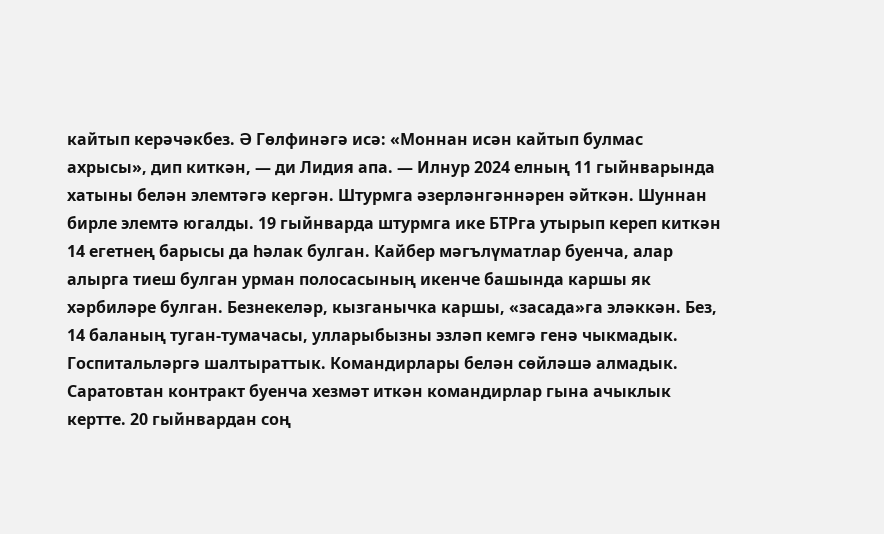кайтып керәчәкбез. Ә Гөлфинәгә исә: «Моннан исән кайтып булмас ахрысы», дип киткән, — ди Лидия апа. — Илнур 2024 елның 11 гыйнварында хатыны белән элемтәгә кергән. Штурмга әзерләнгәннәрен әйткән. Шуннан бирле элемтә югалды. 19 гыйнварда штурмга ике БТРга утырып кереп киткән 14 егетнең барысы да һәлак булган. Кайбер мәгълүматлар буенча, алар алырга тиеш булган урман полосасының икенче башында каршы як хәрбиләре булган. Безнекеләр, кызганычка каршы, «засада»га эләккән. Без, 14 баланың туган-тумачасы, улларыбызны эзләп кемгә генә чыкмадык. Госпитальләргә шалтыраттык. Командирлары белән сөйләшә алмадык. Саратовтан контракт буенча хезмәт иткән командирлар гына ачыклык кертте. 20 гыйнвардан соң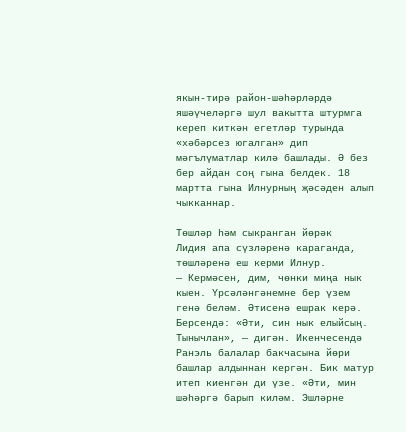якын-тирә район-шәһәрләрдә яшәүчеләргә шул вакытта штурмга кереп киткән егетләр турында «хәбәрсез югалган» дип мәгълүматлар килә башлады. Ә без бер айдан соң гына белдек. 18 мартта гына Илнурның җәсәден алып чыкканнар.

Төшләр һәм сыкранган йөрәк
Лидия апа сүзләренә караганда, төшләренә еш керми Илнур.
— Кермәсен, дим, чөнки миңа нык кыен. Үрсәләнгәнемне бер үзем генә беләм. Әтисенә ешрак керә. Берсендә: «Әти, син нык елыйсың. Тынычлан», — дигән. Икенчесендә Ранэль балалар бакчасына йөри башлар алдыннан кергән. Бик матур итеп киенгән ди үзе. «Әти, мин шәһәргә барып киләм. Эшләрне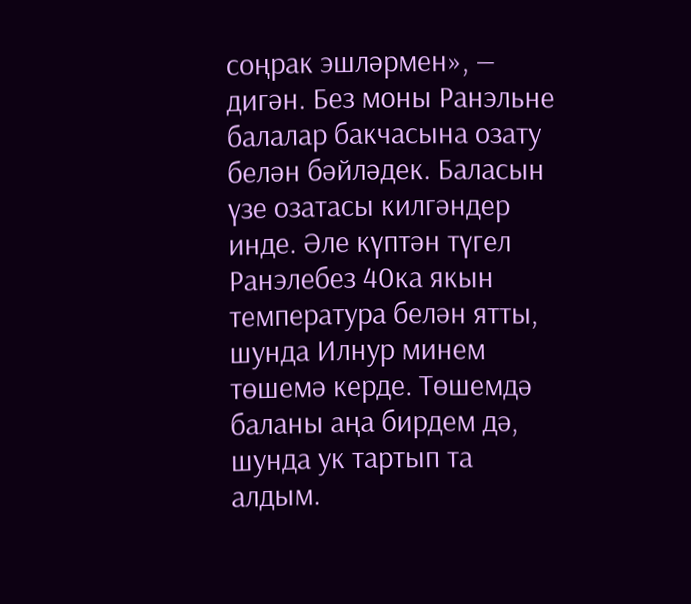соңрак эшләрмен», — дигән. Без моны Ранэльне балалар бакчасына озату белән бәйләдек. Баласын үзе озатасы килгәндер инде. Әле күптән түгел Ранэлебез 40ка якын температура белән ятты, шунда Илнур минем төшемә керде. Төшемдә баланы аңа бирдем дә, шунда ук тартып та алдым.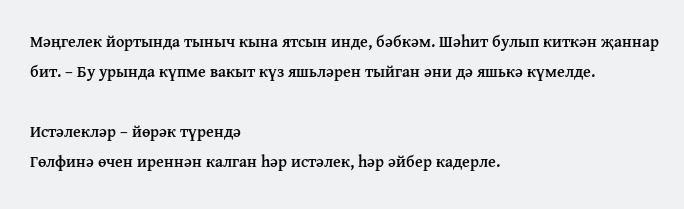Мәңгелек йортында тыныч кына ятсын инде, бәбкәм. Шәһит булып киткән җаннар бит. – Бу урында күпме вакыт күз яшьләрен тыйган әни дә яшькә күмелде.

Истәлекләр – йөрәк түрендә
Гөлфинә өчен иреннән калган һәр истәлек, һәр әйбер кадерле.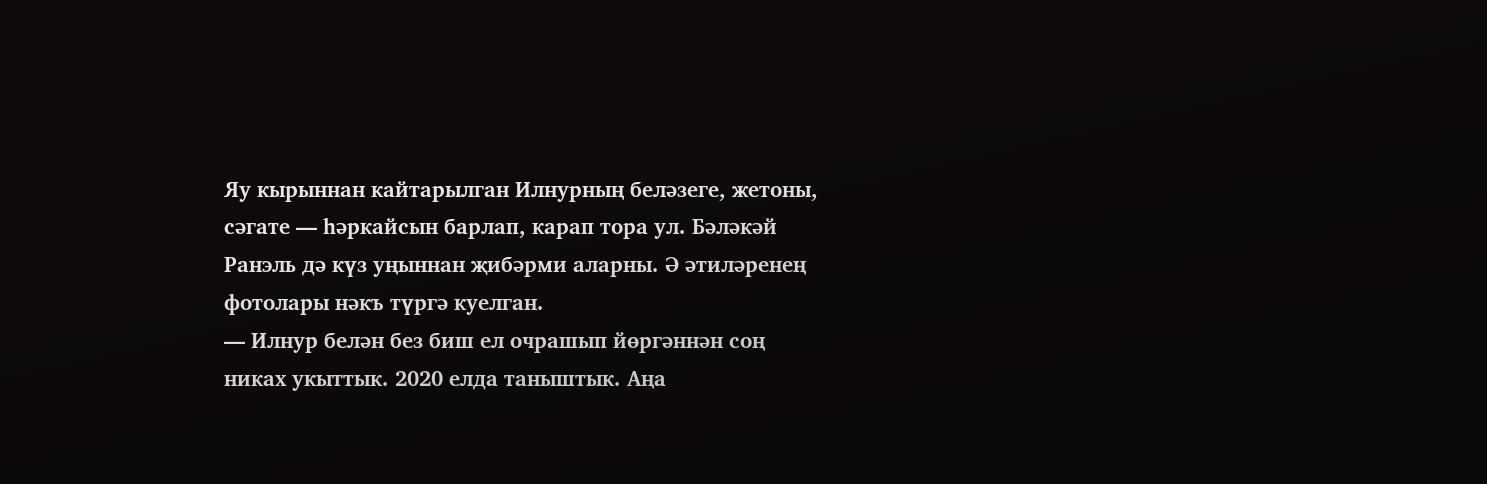Яу кырыннан кайтарылган Илнурның беләзеге, жетоны, сәгате — һәркайсын барлап, карап тора ул. Бәләкәй Ранэль дә күз уңыннан җибәрми аларны. Ә әтиләренең фотолары нәкъ түргә куелган.
— Илнур белән без биш ел очрашып йөргәннән соң никах укыттык. 2020 елда таныштык. Аңа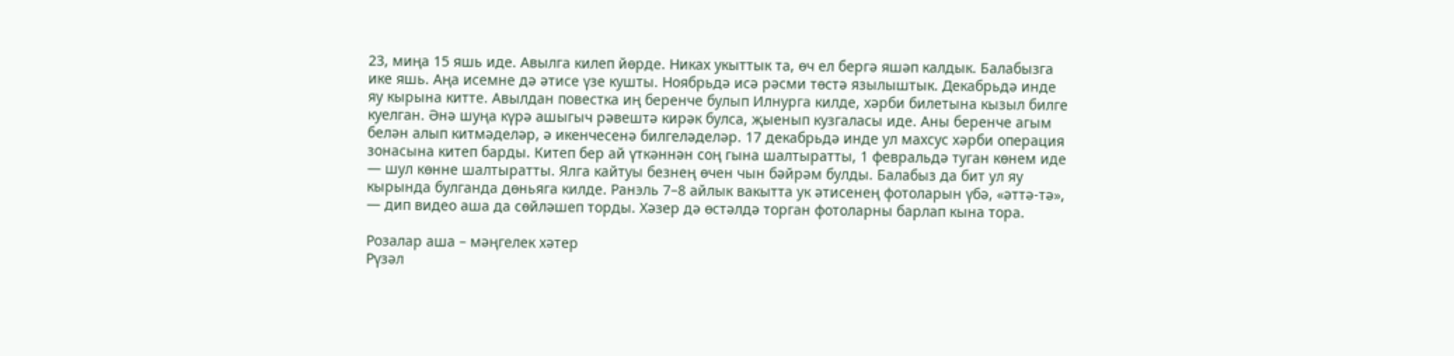23, миңа 15 яшь иде. Авылга килеп йөрде. Никах укыттык та, өч ел бергә яшәп калдык. Балабызга ике яшь. Аңа исемне дә әтисе үзе кушты. Ноябрьдә исә рәсми төстә язылыштык. Декабрьдә инде яу кырына китте. Авылдан повестка иң беренче булып Илнурга килде, хәрби билетына кызыл билге куелган. Әнә шуңа күрә ашыгыч рәвештә кирәк булса, җыенып кузгаласы иде. Аны беренче агым белән алып китмәделәр, ә икенчесенә билгеләделәр. 17 декабрьдә инде ул махсус хәрби операция зонасына китеп барды. Китеп бер ай үткәннән соң гына шалтыратты, 1 февральдә туган көнем иде — шул көнне шалтыратты. Ялга кайтуы безнең өчен чын бәйрәм булды. Балабыз да бит ул яу кырында булганда дөньяга килде. Ранэль 7–8 айлык вакытта ук әтисенең фотоларын үбә, «әттә-тә», — дип видео аша да сөйләшеп торды. Хәзер дә өстәлдә торган фотоларны барлап кына тора.

Розалар аша – мәңгелек хәтер
Рүзәл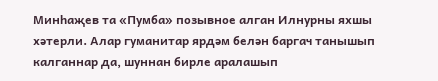Минһаҗев та «Пумба» позывное алган Илнурны яхшы хәтерли. Алар гуманитар ярдәм белән баргач танышып калганнар да, шуннан бирле аралашып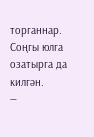торганнар. Соңгы юлга озатырга да килгән.
—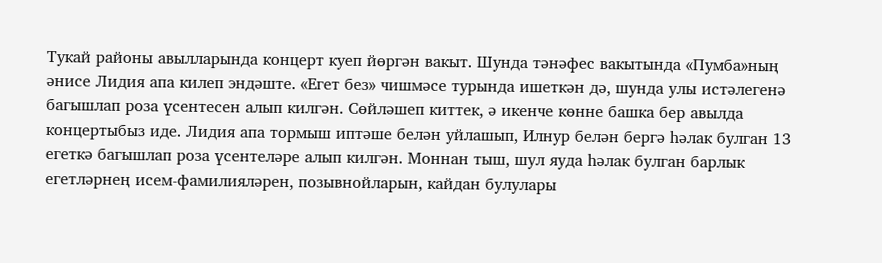Тукай районы авылларында концерт куеп йөргән вакыт. Шунда тәнәфес вакытында «Пумба»ның әнисе Лидия апа килеп эндәште. «Егет без» чишмәсе турында ишеткән дә, шунда улы истәлегенә багышлап роза үсентесен алып килгән. Сөйләшеп киттек, ә икенче көнне башка бер авылда концертыбыз иде. Лидия апа тормыш иптәше белән уйлашып, Илнур белән бергә һәлак булган 13 егеткә багышлап роза үсентеләре алып килгән. Моннан тыш, шул яуда һәлак булган барлык егетләрнең исем-фамилияләрен, позывнойларын, кайдан булулары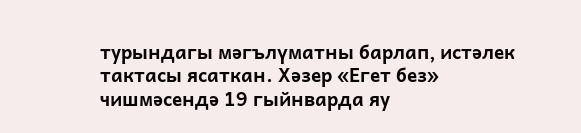турындагы мәгълүматны барлап, истәлек тактасы ясаткан. Хәзер «Егет без» чишмәсендә 19 гыйнварда яу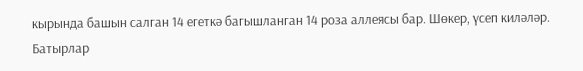кырында башын салган 14 егеткә багышланган 14 роза аллеясы бар. Шөкер, үсеп киләләр. Батырлар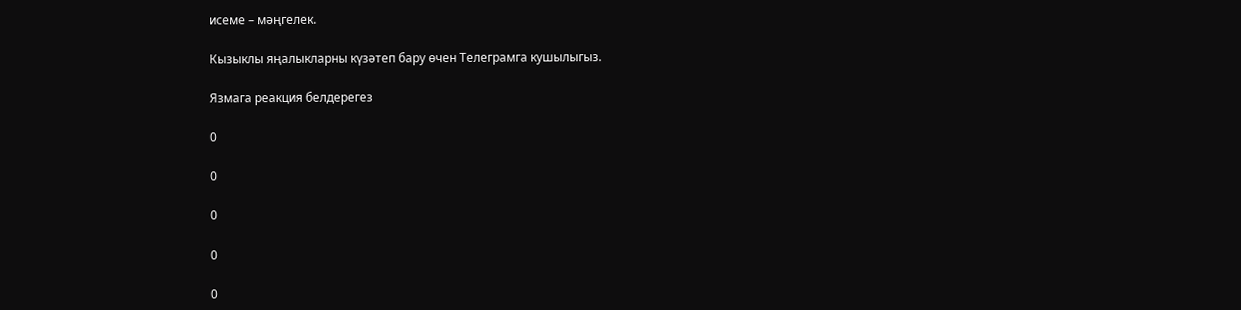исеме – мәңгелек.

Кызыклы яңалыкларны күзәтеп бару өчен Телеграмга кушылыгыз.

Язмага реакция белдерегез

0

0

0

0

0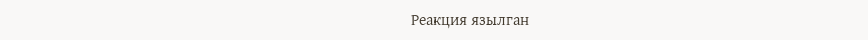Реакция язылган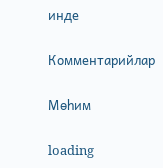инде

Комментарийлар

Мөһим

loading